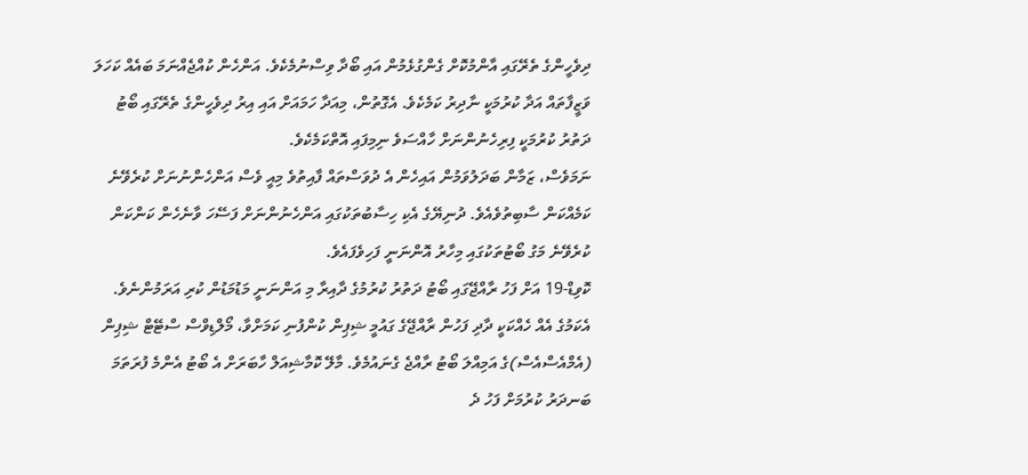ދިވެހީންގެ ތެރޭގައި އާންމުކޮށް ގެންގުޅެމުން އައި ބޯދާ ވިސްނުމެކެވެ. އަންހެން ކުއްޖެއްނަމަ ބައެއް ކަހަލަ ވަޒީފާތައް އަދާ ކުރުމަކީ ނާދިރު ކަމެކެވެ. އެގޮތުން، މިއަދާ ހަމައަށް އައި އިރު ދިވެހީންގެ ތެރޭގައި ބޯޓު ދަތުރު ކުރުމަކީ ފިރިހެނުންނަށް ހާއްސަވެ ނިމިފައި އޮތްކަމެކެވެ.
ނަމަވެސް، ޒަމާން ބަދަލުވަމުން އައިހެން އެ ދުވަސްތައް ފާއިތުވެ މިއީ ވެސް އަންހެންނުނަށް ކުރެވޭނެ ކަމެއްކަން ސާބިތުވެއެވެ. ދުނިޔޭގެ އެކި ހިސާބުތަކުގައި އަންހެނުންނަށް ފަސޭހަ ވާނެހެން ކަންކަން ކުރެވޭނެ މަގު ބޯޓުތަކުގައި މިހާރު އޮންނަނީ ފަހިވެފައެވެ.
ކޮވިޑް-19 އަށް ފަހު ރާއްޖޭގައި ބޯޓު ދަތުރު ކުރުމުގެ ދާއިރާ މި އަންނަނީ މަޑުމަޑުން ކުރި އަރަމުންނެވެ. އެކަމުގެ އެއް ހެއްކަކީ ދާދި ފަހުން ރާއްޖޭގެ ގައުމީ ޝިޕިން ކުންފުނި ކަމަށްވާ، މޯލްޑިވްސް ސްޓޭޓް ޝިޕިން (އެމްއެސްއެސް)ގެ އަމިއްލަ ބޯޓު ރާއްޖެ ގެނައުމެވެ. މާލޭ ކޮމާޝިއަލް ހާބަރަށް އެ ބޯޓު އެންމެ ފުރަތަމަ ބަނދަރު ކުރުމަށް ފަހު ދެ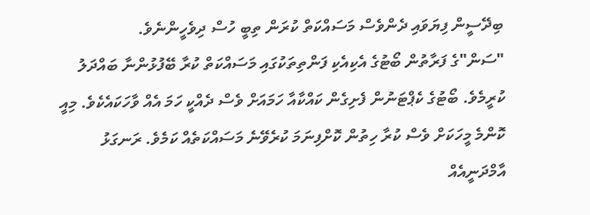ބިދޭސީން ފިޔަވައި ދެންވެސް މަސައްކަތް ކުރަން ތިބީ ހުސް ދިވެހީންނެވެ.
"ސަން"ގެ ފަރާތުން ބޯޓުގެ އެކިއެކި ފަންތިތަކުގައި މަސައްކަތް ކުރާ ބޭފުޅުންނާ ބައްދަލު ކުރީމެވެ. ބޯޓުގެ ކެޕްޓަނުން ފެށިގެން ކައްކާއާ ހަމައަށް ވެސް ދެއްކީ ހަމަ އެއް ވާހަކައެކެވެ. މިއީ ކޮންމެ މީހަކަށް ވެސް ކުރާ ހިތުން ކޮށްފިނަމަ ކުރެވޭނެ މަސައްކަތެއް ކަމެވެ. ރަނގަޅު އާމްދަނީއެއް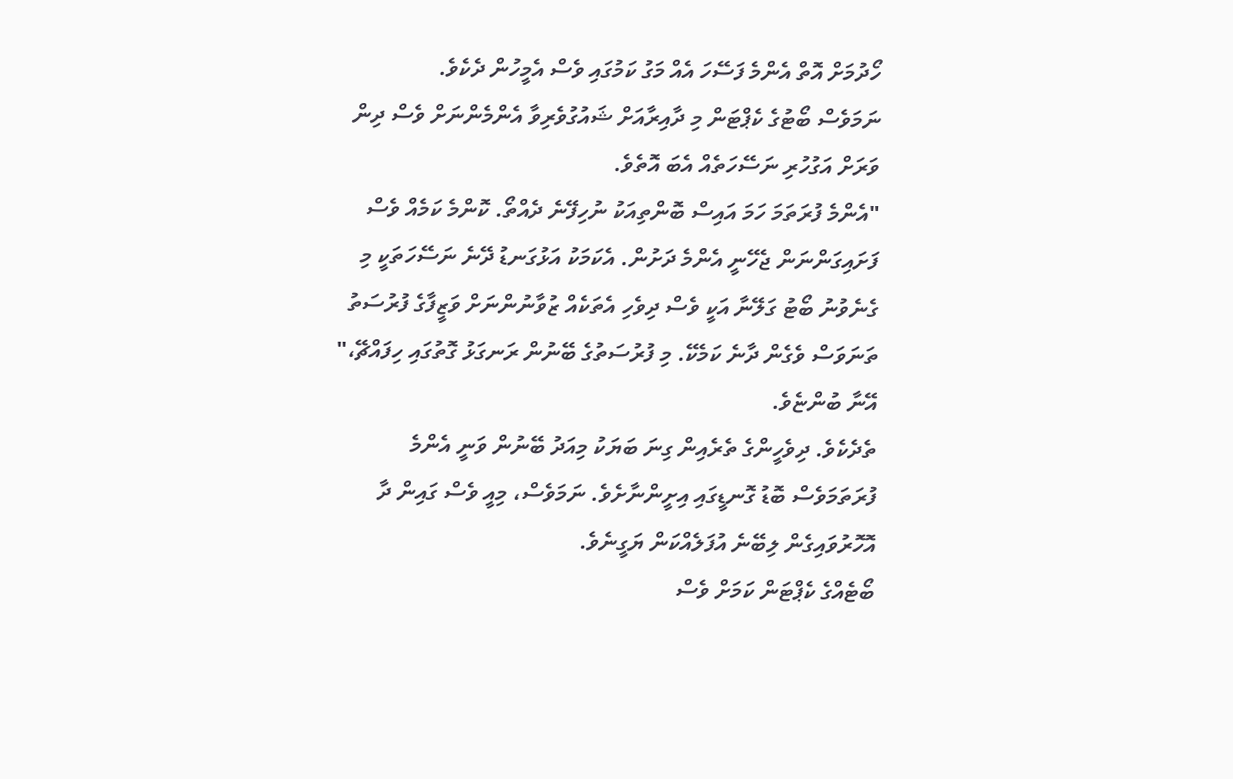ހޯދުމަށް އޮތް އެންމެ ފަސޭހަ އެއް މަގު ކަމުގައި ވެސް އެމީހުން ދެކެވެ.
ނަމަވެސް ބޯޓުގެ ކެޕްޓަން މި ދާއިރާއަށް ޝައުގުވެރިވާ އެންމެންނަށް ވެސް ދިން ވަރަށް އަގުހުރި ނަސޭހަތެއް އެބަ އޮތެވެ.
"އެންމެ ފުރަތަމަ ހަމަ އައިސް ބޮންތިއަކު ނުހިފޭނެ ދެއްތޯ. ކޮންމެ ކަމެއް ވެސް ފަށައިގަންނަން ޖެހޭނީ އެންމެ ދަށުން. އެކަމަކު އަޅުގަނޑު ދޭނެ ނަސޭހަތަކީ މި ގެނެވުނު ބޯޓު ގަލޭނާ އަކީ ވެސް ދިވެހި އެތަކެއް ޒުވާނުންނަށް ވަޒީފާގެ ފުރުސަތު ތަނަވަސް ވެގެން ދާނެ ކަމެކޭ. މި ފުރުސަތުގެ ބޭނުން ރަނގަޅު ގޮތުގައި ހިފައްޗޭ،" އޭނާ ބުންޏެވެ.
ތެދެކެވެ. ދިވެހީންގެ ތެރެއިން ގިނަ ބަޔަކު މިއަދު ބޭނުން ވަނީ އެންމެ ފުރަތަމަވެސް ބޮޑު ގޮނޑީގައި އިށީންނާށެވެ. ނަމަވެސް، މިއީ ވެސް ގައިން ދާ އޮހޮރުވައިގެން ލިބޭނެ އުފަލެއްކަން ޔަގީނެވެ.
ބޯޓެއްގެ ކެޕްޓަން ކަމަށް ވެސް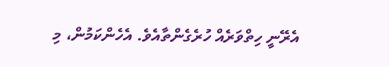އެރޭނީ ހިތްވަރެއް ހުރެގެންތާއެވެ. އެހެންކަމުން، މި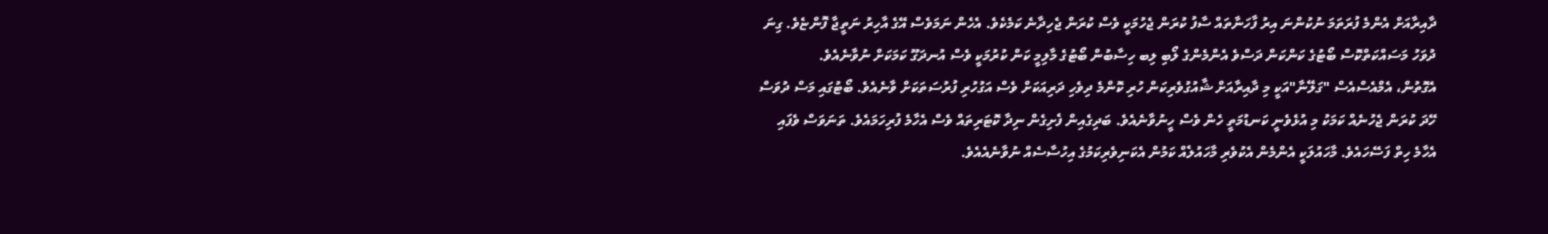ދާއިރާއަށް އެންމެ ފުރަތަމަ ނުކުންނަ އިރު ފާހަނާތައް ސާފު ކުރަން ޖެހުމަކީ ވެސް ކުރަން ޖެހިދާނެ ކަމެކެވެ. އެހެން ނަމަވެސް އޭގެ އާހިރު ނަތީޖާ ފޮންޏެވެ. ގިނަ ދުވަހު މަސައްކަތްކޮސް ބޯޓުގެ ކަންކަން ދަސްވެ އެންމެންގެ ލޯބި ލިބ ހިސާބުން ބޯޓުގެ މާލިމީ ކަން ކުރުމަކީ ވެސް އުނދަގޫ ކަމަކަށް ނުވާނެއެވެ.
އެގޮތުން، އެމްއެސްއެސް "ގަލޭނާ"އަކީ މި ދާއިރާއަށް ޝާއުގުވެރިކަން ހުރި ކޮންމެ ދިވެހި ދަރިއަކަށް ވެސް އަގުހުރި ފުރުސަތަކަށް ވާނެއެވެ. ބޯޓުގައި މަސް ދުވަސް ހޭދަ ކުރަން ޖެހުނެއް ކަމަކު މި އުޅެވެނީ ކަނޑުމަތީ ހެން ވެސް ހީނުވާނެއެވެ. ބަދިގެއިން ފެށިގެން ނިދާ ކޮޓަރިތައް ވެސް އެހާމެ ފުރިހަމައެވެ. ތަނަވަސް ވެފައި އެހާމެ ހިތް ފަސޭހައެވެ. މާހައުލަކީ އެންމެން އެކުވެރި މާހައުލެއް ކަމުން އެކަނިވެރިކަމުގެ އިހުސާސެއް ނުވާނެއެއެވެ.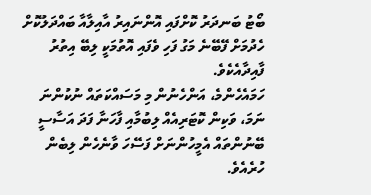ބޯޓު ބަނދަރު ކޮށްފައި އޮންނައިރު އާއިލާއާ ބައްދަލުކޮށް ހެދުމަށް ފޭބޭނެ މަގު ފަހި ވެފައި އޮތުމަކީ ލިބޭ އިތުރު ފާއިދާއެކެވެ.
ހަމައެހެންމެ، އަންހެނުން މި މަސައްކަތައް ނުކުންނަ ނަމަ، ވަކިން ކޮޓަރިއެއް ލިބުމާއި ފާހަނާ ފަދަ އަސާސީ ބޭނުންތައް އެމީހުންނަށް ފަސޭހަ ވާނެހެން ލިބެން ހުރެއެވެ.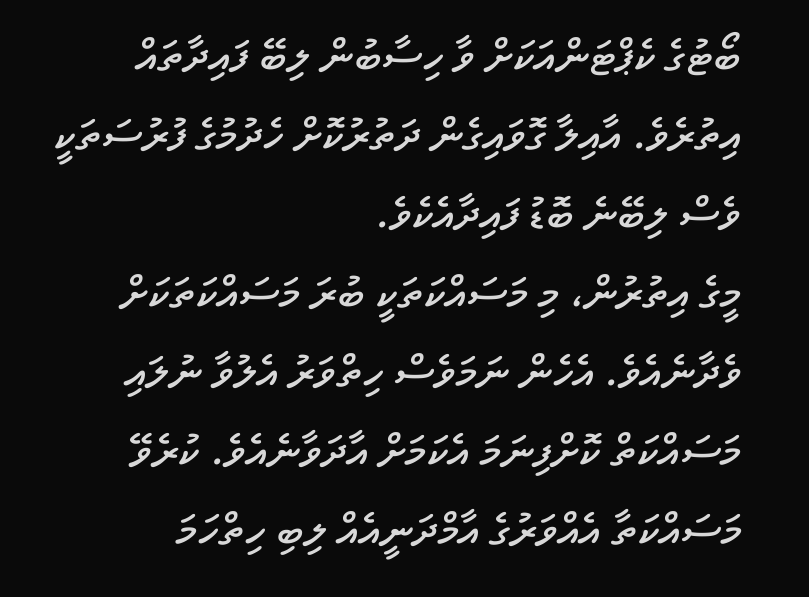ބޯޓުގެ ކެޕްޓަންއަކަށް ވާ ހިސާބުން ލިބޭ ފައިދާތައް އިތުރެވެ. އާއިލާ ގޮވައިގެން ދަތުރުކޮށް ހެދުމުގެ ފުރުސަތަކީ ވެސް ލިބޭނެ ބޮޑު ފައިދާއެކެވެ.
މީގެ އިތުރުން، މި މަސައްކަތަކީ ބުރަ މަސައްކަތަކަށް ވެދާނެއެވެ. އެހެން ނަމަވެސް ހިތްވަރު އެލުވާ ނުލައި މަސައްކަތް ކޮށްފިނަމަ އެކަމަށް އާދަވާނެއެވެ. ކުރެވޭ މަސައްކަތާ އެއްވަރުގެ އާމްދަނީއެއް ލިބި ހިތްހަމަ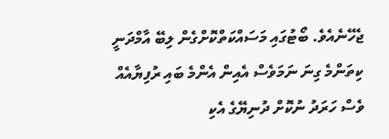ޖެހޭނެއެވެ. ބޯޓުގައި މަސައްކަތްކޮށްގެން ލިބޭ އާމްދަނީ ކިތަންމެ ގިނަ ނަމަވެސް އެއިން އެންމެ ބައި ރުފިޔާއެއް ވެސް ހަރަދު ނުކޮށް ދުނިޔޭގެ އެކި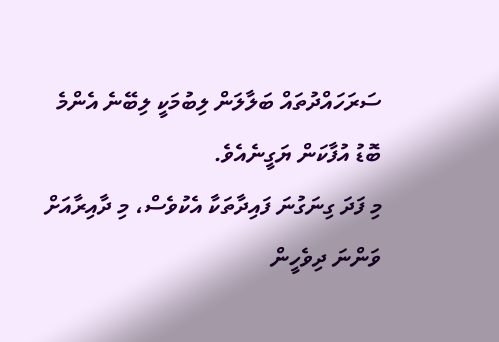ސަރަހައްދުތައް ބަލާލަން ލިބުމަކީ ލިބޭނެ އެންމެ ބޮޑު އުފާކަން ޔަގީނެއެވެ.
މި ފަދަ ގިނަގުނަ ފައިދާތަކާ އެކުވެސް، މި ދާއިރާއަށް ވަންނަ ދިވެހީން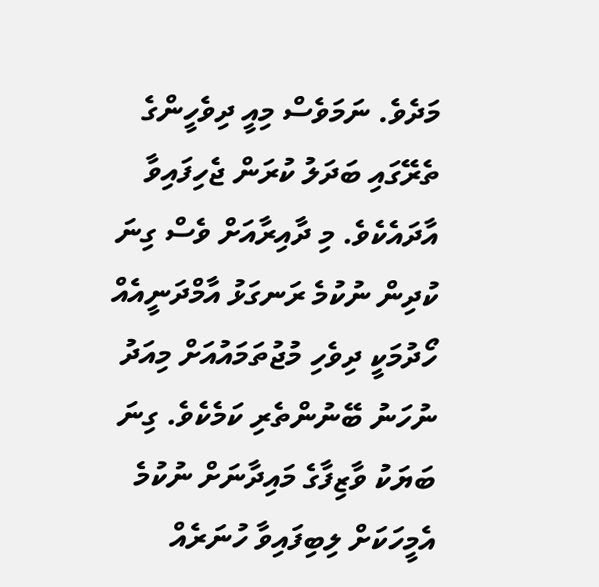މަދެވެ. ނަމަވެސް މިއީ ދިވެހީންގެ ތެރޭގައި ބަދަލު ކުރަން ޖެހިފައިވާ އާދައެކެވެ. މި ދާއިރާއަށް ވެސް ގިނަ ކުދިން ނުކުމެ ރަނގަޅު އާމްދަނީއެއް ހޯދުމަކީ ދިވެހި މުޖުތަމައުއަށް މިއަދު ނުހަނު ބޭނުންތެރި ކަމެކެވެ. ގިނަ ބަޔަކު ވާޒިފާގެ މައިދާނަށް ނުކުމެ އެމީހަކަށް ލިބިފައިވާ ހުނަރެއް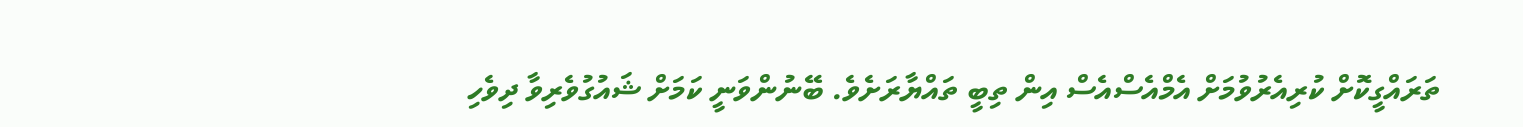ތަރައްގީކޮށް ކުރިއެރުވުމަށް އެމްއެސްއެސް އިން ތިބީ ތައްޔާރަށެވެ. ބޭނުންވަނީ ކަމަށް ޝައުގުވެރިވާ ދިވެހި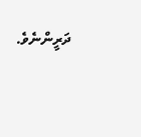ދަރީންނެވެ.